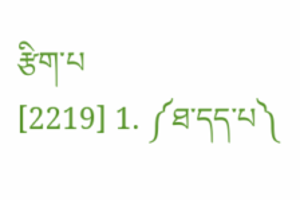རྩིག་པ
[2219] 1. ༼ཐ་དད་པ༽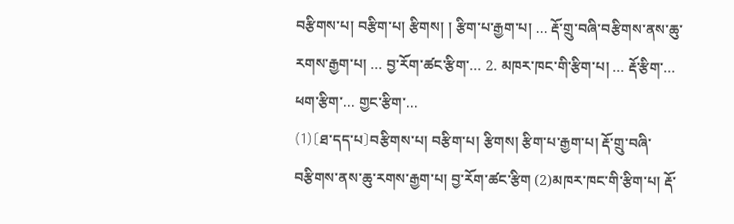བརྩིགས་པ། བརྩིག་པ། རྩིགས། ། རྩིག་པ་རྒྱག་པ། ... རྡོ་གྲུ་བཞི་བརྩིགས་ནས་ཆུ་རགས་རྒྱག་པ། ... བྱ་རོག་ཚང་རྩིག་... 2. མཁར་ཁང་གི་རྩིག་པ། ... རྡོ་རྩིག་... ཕག་རྩིག་... གྱང་རྩིག་...
(1)〔ཐ་དད་པ〕བརྩིགས་པ། བརྩིག་པ། རྩིགས། རྩིག་པ་རྒྱག་པ། རྡོ་གྲུ་བཞི་བརྩིགས་ནས་ཆུ་རགས་རྒྱག་པ། བྱ་རོག་ཚང་རྩིག (2)མཁར་ཁང་གི་རྩིག་པ། རྡོ་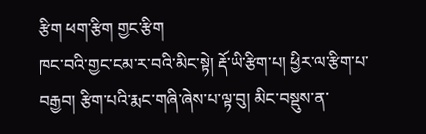རྩིག ཕག་རྩིག གྱང་རྩིག
ཁང་བའི་གྱང་ངམ་ར་བའི་མིང་སྟེ། རྡོ་ཡི་རྩིག་པ། ཕྱིར་ལ་རྩིག་པ་བརྒྱབ། རྩིག་པའི་རྨང་གཞི་ཞེས་པ་ལྟ་བུ། མིང་བསྡུས་ན་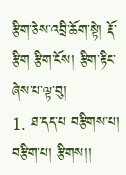རྩིག་ཅེས་འབྲི་ཆོག་སྟེ། རྡོ་རྩིག རྩིག་ངོས། རྩིག་རྟིང་ཞེས་པ་ལྟ་བུ།
1. ཐ་དད་པ བརྩིགས་པ། བརྩིག་པ། རྩིགས།།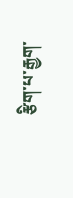རྩིག་པ་རྒྱག་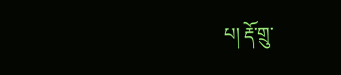པ། རྡོ་གྲུ་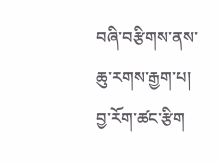བཞི་བརྩིགས་ནས་ཆུ་རགས་རྒྱག་པ། བྱ་རོག་ཚང་རྩིག